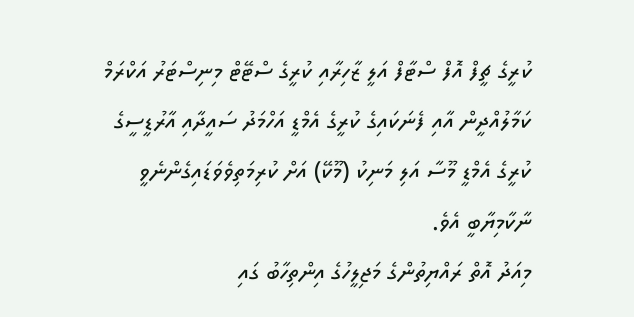ކުރީގެ ޗީފް އޮފް ސްޓާފް އަލީ ޒާހިރާއި ކުރީގެ ސްޓޭޓް މިނިސްޓަރު އަކްރަމް ކަމާލުއްދީން އާއި ފެނަކައިގެ ކުރީގެ އެމްޑީ އަހްމަދު ސައީދާއި އާރުޑީސީގެ ކުރީގެ އެމްޑީ މޫސާ އަލި މަނިކު (މޫކޭ) އަށް ކުރިމަތިވެވަޑައިގެންނެވީ ނާކާމިޔާބީ އެވެ.
މިއަދު އޮތް ރައްޔިތުންގެ މަޖިލީހުގެ އިންތިހާބު ގައި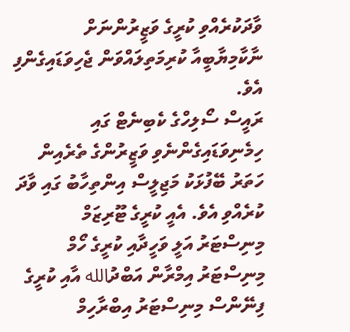ވާދަކުރެއްވި ކުރީގެ ވަޒީރުންނަށް ނާކާމިޔާބީއާ ކުރިމަތިލައްވަން ޖެހިވަޑައިގެންފި އެވެ.
ރައީސް ސޯލިހްގެ ކެބިނެޓް ގައި ހިމެނިވަޑައިގެންނެވި ވަޒީރުންގެ ތެރެއިން ހަތަރު ބޭފުޅަކު މަޖިލީސް އިންތިހާބު ގައި ވާދަ ކުރެއްވި އެވެ. އެއީ ކުރީގެ ޓޫރިޒަމް މިނިސްޓަރު އަލީ ވަހީދާއި ކުރީގެ ހޯމް މިނިސްޓަރު އިމްރާން އަބްދުالله އާއި ކުރީގެ ފިނޭންސް މިނިސްޓަރު އިބްރާހިމް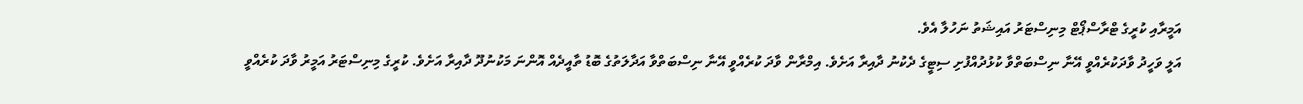އަމީރާއި ކުރީގެ ޓްރާސްޕޯޓް މިނިސްޓަރު އައިޝަތު ނަހުލާ އެވެ.
އަލީ ވަހީދު ވާދަކުރެއްވީ އޭނާ ނިސްބަތްވާ ކުޅުދުއްފުށި ސިޓީގެ ދެކުނު ދާއިރާ އަށެވެ. އިމްރާން ވާދަ ކުރެއްވީ އޭނާ ނިސްބަތްވާ އަދާލަތުގެ ބޮޑު ތާއީދެއް އޮންނަ މަކުނުދޫ ދާއިރާ އަށެވެ. ކުރީގެ މިނިސްޓަރު އަމީރު ވާދަ ކުރެއްވީ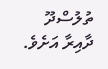ތުލުސްދޫ ދާއިރާ އަށެވެ.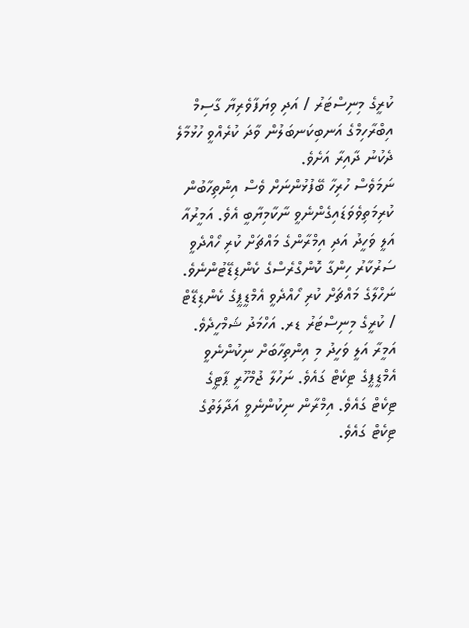ކުރީގެ މިނިސްޓަރު / އަދި ވިޔަފާވެރިޔާ ގާސިމް އިބްރާހިމްގެ އަނބިކަނބަލުން ވާދަ ކުރެއްވީ ހުޅުމާލެ ދެކުނު ދާއިރާ އަށެވެ.
ނަމަވެސް ހުރިހާ ބޭފުޅުންނަށް ވެސް އިންތިހާބުން ކުރިމަތިވެވަޑައިގެންނެވީ ނާކާމިޔާބީ އެވެ. އަމީރުއާ އަލީ ވަހީދު އަދި އިމްރާންގެ މައްޗަށް ކުރި ހޯއްދެވީ ސަރުކާރު ހިންގާ ކޮންގްރެސްގެ ކެންޑިޑޭޓުންނެވެ. ނަހްލާގެ މައްޗަށް ކުރި ހޯއްދެވީ އެމްޑީޕީގެ ކެންޑިޑޭޓް / ކުރީގެ މިނިސްޓަރު ޑރ. އަހްމަދު ޝަމްހީދެވެ.
އަމީރާ އަލީ ވަހީދު މި އިންތިހާބަށް ނިކުންނެވީ އެމްޑީޕީގެ ޓިކެޓް ގައެވެ. ނަހުލާ ޖުމްހޫރީ ޕާޓީގެ ޓިކެޓް ގައެވެ. އިމްރާން ނިކުންނެވީ އަދާލަތުގެ ޓިކެޓް ގައެވެ.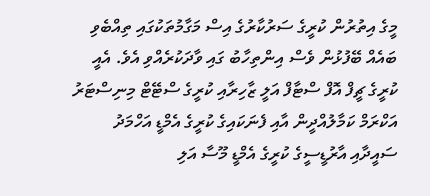މީގެ އިތުރުން ކުރީގެ ސަރުކާރުގެ އިސް މަގާމުތަކުގައި ތިއްބެވި ބައެއް ބޭފުޅުން ވެސް އިންތިހާބު ގައި ވާދަކުރެއްވި އެވެ. އެއީ ކުރީގެ ޗީފް އޮފް ސްޓާފް އަލީ ޒާހިރާއި ކުރީގެ ސްޓޭޓް މިނިސްޓަރު އަކްރަމް ކަމާލުއްދީން އާއި ފެނަކައިގެ ކުރީގެ އެމްޑީ އަހްމަދު ސައީދާއި އާރުޑީސީގެ ކުރީގެ އެމްޑީ މޫސާ އަލި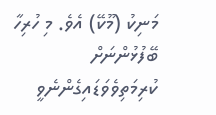މަނިކު (މޫކޭ) އެވެ. މި ހުރިހާ ބޭފުޅުންނަށް ކުރިމަތިވެވަޑައިގެންނެވީ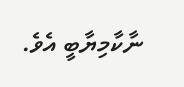ނާކާމިޔާބީ އެވެ.